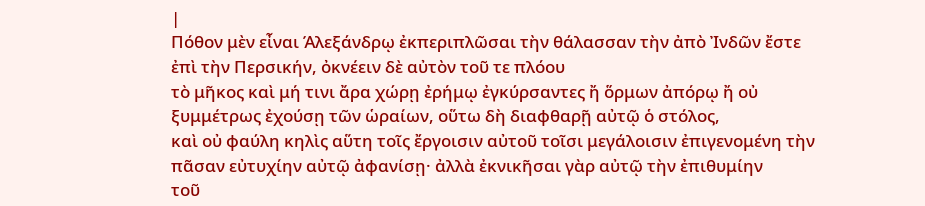|
Πόθον μὲν εἶναι Άλεξάνδρῳ ἐκπεριπλῶσαι τὴν θάλασσαν τὴν ἀπὸ Ἰνδῶν ἔστε ἐπὶ τὴν Περσικήν, ὀκνέειν δὲ αὐτὸν τοῦ τε πλόου
τὸ μῆκος καὶ μή τινι ἄρα χώρῃ ἐρήμῳ ἐγκύρσαντες ἤ ὅρμων ἀπόρῳ ἤ οὐ ξυμμέτρως ἐχούσῃ τῶν ὡραίων, οὕτω δὴ διαφθαρῇ αὐτῷ ὁ στόλος,
καὶ οὐ φαύλη κηλὶς αὕτη τοῖς ἔργοισιν αὐτοῦ τοῖσι μεγάλοισιν ἐπιγενομένη τὴν πᾶσαν εὐτυχίην αὐτῷ ἀφανίσῃ· ἀλλὰ ἐκνικῆσαι γὰρ αὐτῷ τὴν ἐπιθυμίην
τοῦ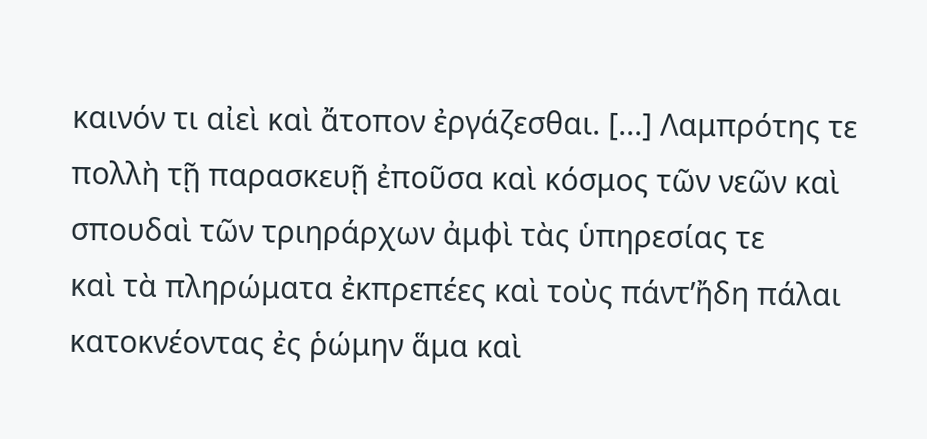καινόν τι αἰεὶ καὶ ἄτοπον ἐργάζεσθαι. [...] Λαμπρότης τε πολλὴ τῇ παρασκευῇ ἐποῦσα καὶ κόσμος τῶν νεῶν καὶ σπουδαὶ τῶν τριηράρχων ἀμφὶ τὰς ὑπηρεσίας τε
καὶ τὰ πληρώματα ἐκπρεπέες καὶ τοὺς πάντ’ἤδη πάλαι κατοκνέοντας ἐς ῥώμην ἅμα καὶ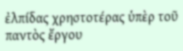ἐλπίδας χρηστοτέρας ὑπὲρ τοῦ παντὸς ἔργου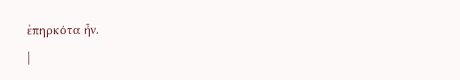ἐπηρκότα ἦν.
|